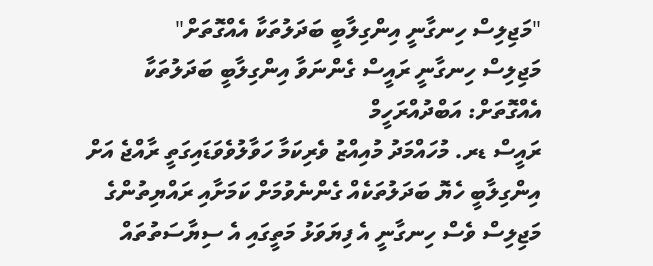"މަޖިލިސް ހިނގާނީ އިންގިލާބީ ބަދަލުތަކާ އެއްގޮތަށް"
މަޖިލިސް ހިނގާނީ ރައީސް ގެންނަވާ އިންގިލާބީ ބަދަލުތަކާ އެއްގޮތަށް: އަބްދުއްރަހީމް
ރައީސް ޑރ. މުހައްމަދު މުއިއްޒު ވެރިކަމާ ހަވާލުވެވަޑައިގަތީ ރާއްޖެ އަށް އިންގިލާބީ ހެޔޮ ބަދަލުތަކެއް ގެންނެވުމަށް ކަމަށާއި ރައްޔިތުންގެ މަޖިލިސް ވެސް ހިނގާނީ އެ ފިޔަވަޅު މަތީގައި އެ ސިޔާސަތުތައް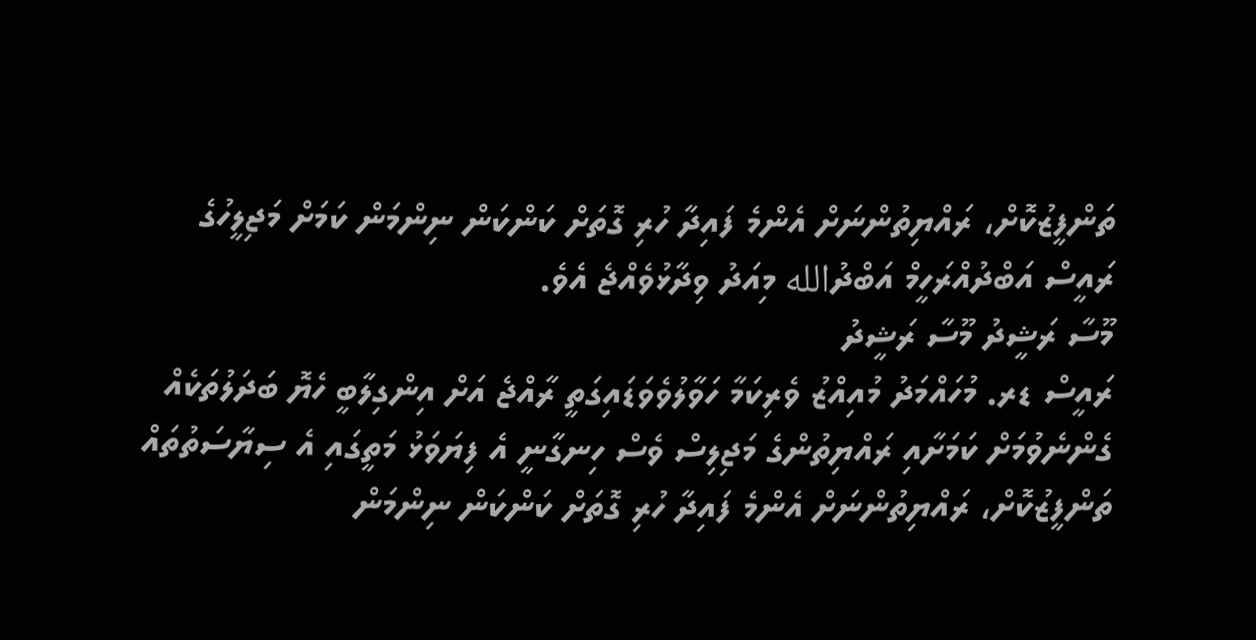ތަންފީޒުކޮށް، ރައްޔިތުންނަށް އެންމެ ފައިދާ ހުރި ގޮތަށް ކަންކަން ނިންމަން ކަމަށް މަޖިލީހުގެ ރައީސް އަބްދުއްރަހީމް އަބްދުالله މިއަދު ވިދާޅުވެއްޖެ އެވެ.
މޫސާ ރަޝީދު މޫސާ ރަޝީދު
ރައީސް ޑރ. މުހައްމަދު މުއިއްޒު ވެރިކަމާ ހަވާލުވެވަޑައިގަތީ ރާއްޖެ އަށް އިންގިލާބީ ހެޔޮ ބަދަލުތަކެއް ގެންނެވުމަށް ކަމަށާއި ރައްޔިތުންގެ މަޖިލިސް ވެސް ހިނގާނީ އެ ފިޔަވަޅު މަތީގައި އެ ސިޔާސަތުތައް ތަންފީޒުކޮށް، ރައްޔިތުންނަށް އެންމެ ފައިދާ ހުރި ގޮތަށް ކަންކަން ނިންމަން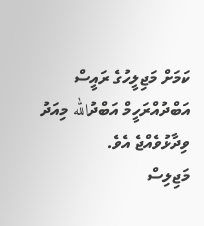ކަމަށް މަޖިލީހުގެ ރައީސް އަބްދުއްރަހީމް އަބްދުالله މިއަދު ވިދާޅުވެއްޖެ އެވެ.
މަޖިލިސް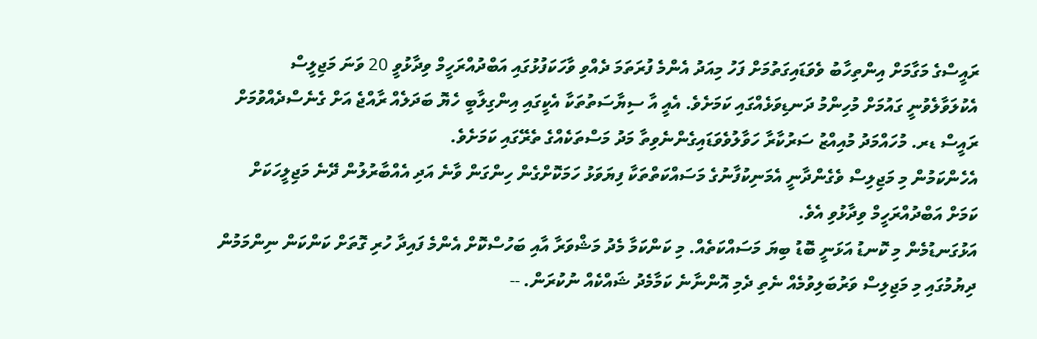ރައީސްގެ މަގާމަށް އިންތިހާބު ވެވަޑައިގަތުމަށް ފަހު މިއަދު އެންމެ ފުރަތަމަ ދެއްވި ވާހަކަފުޅުގައި އަބްދުއްރަހީމް ވިދާޅުވީ 20 ވަނަ މަޖިލީސް އެކުލަވާލެވުނީ ގައުމަށް މުހިންމު ދަނޑިވަޅެއްގައި ކަމަށެވެ. އެއީ އާ ސިޔާސަތުތަކާ އެކީގައި އިންގިލާބީ ހެޔޮ ބަދަލެއް ރާއްޖެ އަށް ގެނެސްދެއްވުމަށް ރައީސް ޑރ. މުހައްމަދު މުއިއްޒު ސަރުކާރާ ހަވާލުވެވަޑައިގެންނެވިތާ މަދު މަސްތަކެއްގެ ތެރޭގައި ކަމަށެވެ.
އެހެންކަމުން މި މަޖިލިސް ވެގެންދާނީ އެމަނިކުފާނުގެ މަސައްކަތްތަކާ ފިޔަވަޅު ހަމަކޮށްގެން ހިންގަން ވާނެ އަދި އެއްބާރުލުން ދޭނެ މަޖިލީހަކަށް ކަމަށް އަބްދުއްރަހީމް ވިދާޅުވި އެވެ.
އަޅުގަނޑުމެން މި ކޮނޑު އަޅަނީ ބޮޑު ބިޔަ މަސައްކަތެއް. މި ކަންކަމާ މެދު މަޝްވަރާ އާއި ބަހުސްކޮށް އެންމެ ފައިދާ ހުރި ގޮތަށް ކަންކަން ނިންމަމުން ދިޔުމުގައި މި މަޖިލިސް ވަރުބަލިވުމެއް ނެތި ދެމި އޮންނާނެ ކަމާމެދު ޝައްކެއް ނުކުރަން. --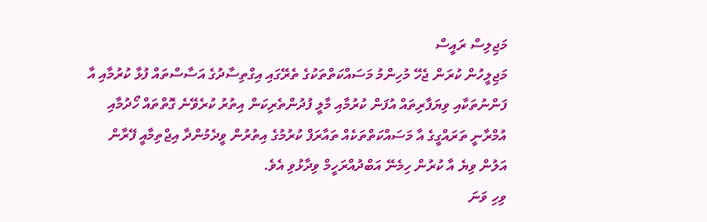މަޖިލިސް ރައީސް
މަޖިލީހުން ކުރަން ޖެހޭ މުހިންމު މަސައްކަތްތަކުގެ ތެރޭގައި އިގްތިސާދުގެ އަސާސްތައް ފުޅާ ކުރުމާއި އާ ފަންނުތަކާއި ވިޔަފާރިތައް އުފަން ކުރުމާއި މާލީ ފުދުންތެރިކަން އިތުރު ކުރެވޭނެ ގޮތްތައް ހޯދުމާއި އުމްރާނީ ތަރައްގީގެ އާ މަސައްކަތްތަކެއް ތައާރަފް ކުރުމުގެ އިތުރުން ވީދެމުންދާ އިޖްތިމާއީ ފޭރާން އަލުން ވިޔެ އާ ކުރުން ހިމެނޭ އަބްދުއްރަހީމް ވިދާޅުވި އެވެ.
ވިހި ވަނަ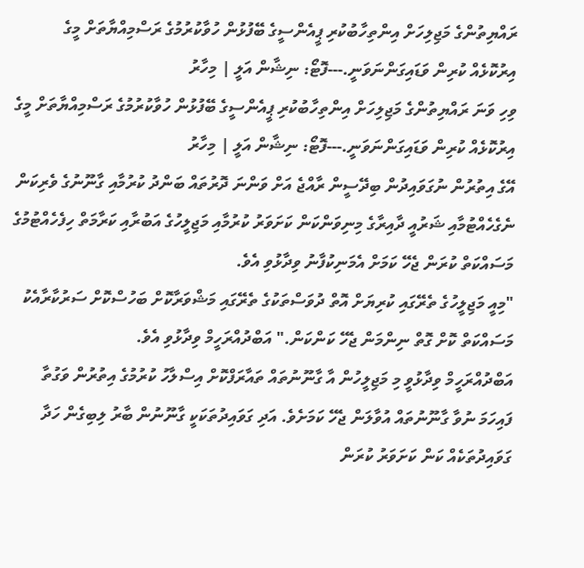ރައްޔިތުންގެ މަޖިލިހަށް އިންތިހާބުކުރި ޕީއެންސީގެ ބޭފުޅުން ހުވާކުރުމުގެ ރަސްމިއްޔާތަށް މީގެ އިރުކޮޅެއް ކުރިން ވަޑައިގަންނަވަނީ.---ފޮޓޯ: ނިޝާން އަލީ | މިހާރު
ވިހި ވަނަ ރައްޔިތުންގެ މަޖިލިހަށް އިންތިހާބުކުރި ޕީއެންސީގެ ބޭފުޅުން ހުވާކުރުމުގެ ރަސްމިއްޔާތަށް މީގެ އިރުކޮޅެއް ކުރިން ވަޑައިގަންނަވަނީ.---ފޮޓޯ: ނިޝާން އަލީ | މިހާރު
އޭގެ އިތުރުން ނުގަވައިދުން ބިދޭސީން ރާއްޖެ އަށް ވަންނަ ދޮރުތައް ބަންދު ކުރުމާއި ގާނޫނުގެ ވެރިކަން ނެގެހެއްޓުމާއި ޝަރުއީ ދާއިރާގެ މިނިވަންކަން ކަށަވަރު ކުރުމާއި މަޖިލީހުގެ އަބުރާއި ކަރާމަތް ހިފެހެއްޓުމުގެ މަސައްކަތް ކުރަން ޖެހޭ ކަމަށް އެމަނިކުފާނު ވިދާޅުވި އެވެ.
"މިއީ މަޖިލީހުގެ ތެރޭގައި ކުރިޔަށް އޮތް ދުވަސްތަކުގެ ތެރޭގައި މަޝްވަރާކޮށް ބަހުސްކޮށް ސަރުކާރާއެކު މަސައްކަތް ކޮށް ގޮތް ނިންމަން ޖެހޭ ކަންކަން." އަބްދުއްރަހީމް ވިދާޅުވި އެވެ.
އަބްދުއްރަހީމް ވިދާޅުވީ މި މަޖިލީހުން އާ ގާނޫނުތައް ތައާރަފްކޮށް އިސްލާހު ކުރުމުގެ އިތުރުން ވަގުތާ ފައިހަމަ ނުވާ ގާނޫނުތައް އުވާލަން ޖެހޭ ކަމަށެވެ. އަދި ގަވައިދުތަކަކީ ގާނޫނުން ބާރު ލިބިގެން ހަދާ ގަވައިދުތަކެއް ކަން ކަށަވަރު ކުރަން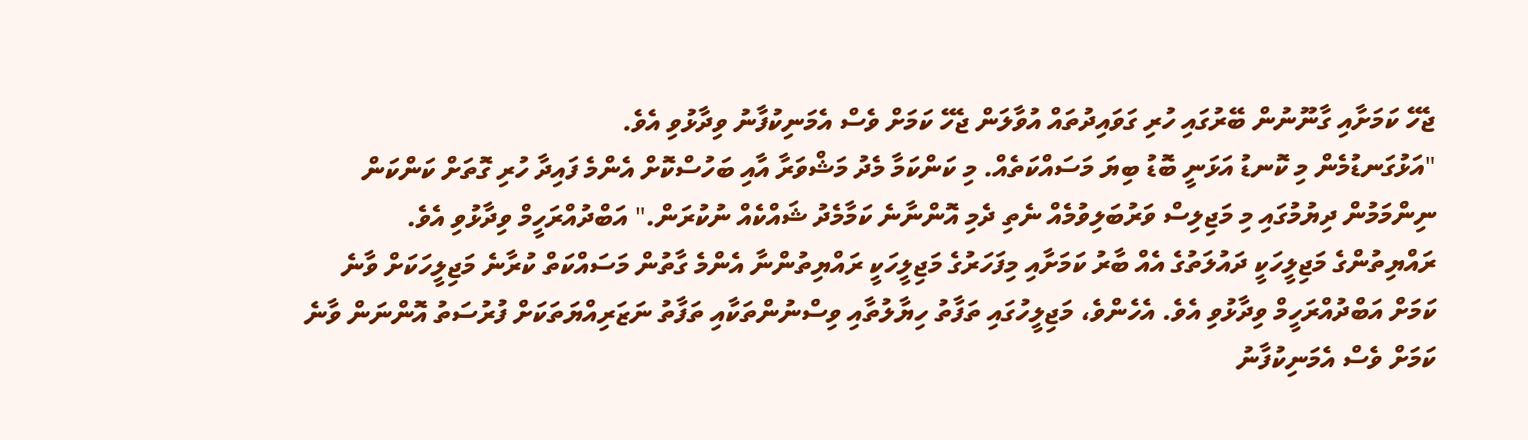ޖެހޭ ކަމަށާއި ގާނޫނުން ބޭރުގައި ހުރި ގަވައިދުތައް އުވާލަން ޖެހޭ ކަމަށް ވެސް އެމަނިކުފާނު ވިދާޅުވި އެވެ.
"އަޅުގަނޑުމެން މި ކޮނޑު އަޅަނީ ބޮޑު ބިޔަ މަސައްކަތެއް. މި ކަންކަމާ މެދު މަޝްވަރާ އާއި ބަހުސްކޮށް އެންމެ ފައިދާ ހުރި ގޮތަށް ކަންކަން ނިންމަމުން ދިޔުމުގައި މި މަޖިލިސް ވަރުބަލިވުމެއް ނެތި ދެމި އޮންނާނެ ކަމާމެދު ޝައްކެއް ނުކުރަން." އަބްދުއްރަހީމް ވިދާޅުވި އެވެ.
ރައްޔިތުންގެ މަޖިލީހަކީ ދައުލަތުގެ އެއް ބާރު ކަމަށާއި މިފަހަރުގެ މަޖިލީހަކީ ރައްޔިތުންނާ އެންމެ ގާތުން މަސައްކަތް ކުރާނެ މަޖިލީހަކަށް ވާނެ ކަމަށް އަބްދުއްރަހީމް ވިދާޅުވި އެވެ. އެހެންވެ، މަޖިލީހުގައި ތަފާތު ހިޔާލުތާއި ވިސްނުންތަކާއި ތަފާތު ނަޒަރިއްޔަތަކަށް ފުރުސަތު އޮންނަން ވާނެ ކަމަށް ވެސް އެމަނިކުފާނު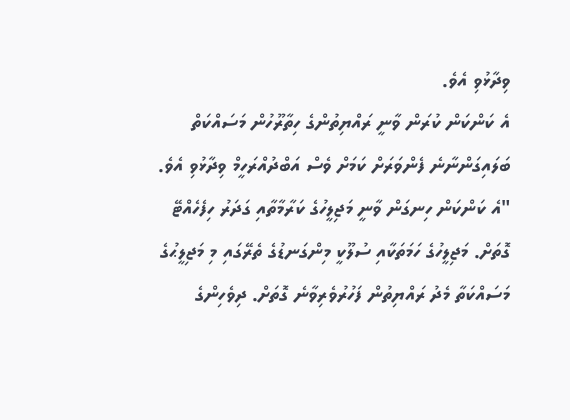ވިދާޅުވި އެވެ.
އެ ކަންކަން ކުރަން ވާނީ ރައްޔިތުންގެ ހިތާރޫހުން މަސައްކަތް ބަލައިގަންނާނެ ފެންވަރަށް ކަމަށް ވެސް އަބްދުއްރަހީމް ވިދާޅުވި އެވެ.
"އެ ކަންކަން ހިނގަން ވާނީ މަޖިލީހުގެ ކަރާމާތާއި ގަދަރު ހިފެހެއްޓޭ ގޮތަށް. މަޖިލީހުގެ ހަމަތަކާއި ސުލޫކީ މިންގަނޑުގެ ތެރޭގައި މި މަޖިލީޙުގެ މަސައްކަތާ މެދު ރައްޔިތުން ފަހުރުވެރިވާނެ ގޮތަށް. ދިވެހިންގެ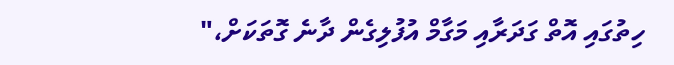ހިތުގައި އޮތް ގަދަރާއި މަގާމް އުފުލިގެން ދާނެ ގޮތަކަށް،"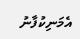އެމަނިކުފާނު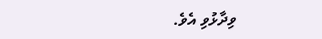ވިދާޅުވި އެވެ.